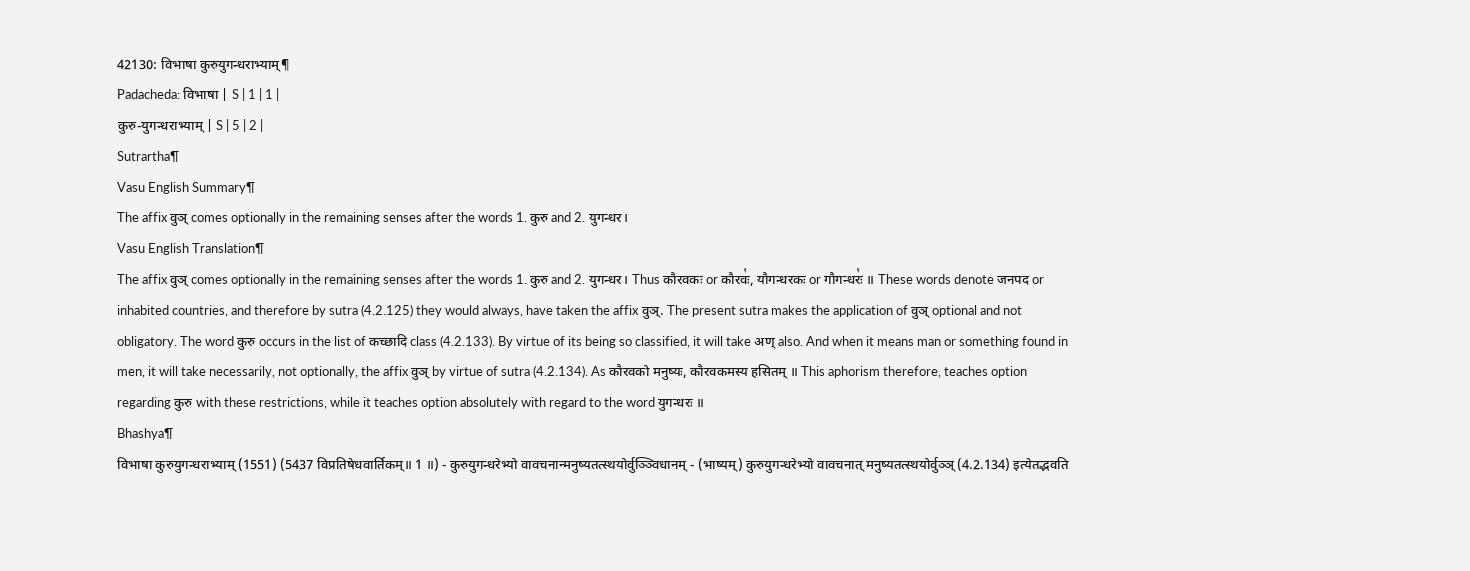42130: विभाषा कुरुयुगन्धराभ्याम्¶
Padacheda: विभाषा | S | 1 | 1 |
कुरु-युगन्धराभ्याम् | S | 5 | 2 |
Sutrartha¶
Vasu English Summary¶
The affix वुञ् comes optionally in the remaining senses after the words 1. कुरु and 2. युगन्धर।
Vasu English Translation¶
The affix वुञ् comes optionally in the remaining senses after the words 1. कुरु and 2. युगन्धर। Thus कौरवकः or कौरवः꣡, यौगन्धरकः or गौगन्धरः꣡ ॥ These words denote जनपद or inhabited countries, and therefore by sutra (4.2.125) they would always, have taken the affix वुञ्. The present sutra makes the application of वुञ् optional and not obligatory. The word कुरु occurs in the list of कच्छादि class (4.2.133). By virtue of its being so classified, it will take अण् also. And when it means man or something found in men, it will take necessarily, not optionally, the affix वुञ् by virtue of sutra (4.2.134). As कौरवको मनुष्यः, कौरवकमस्य हसितम् ॥ This aphorism therefore, teaches option regarding कुरु with these restrictions, while it teaches option absolutely with regard to the word युगन्धरः ॥
Bhashya¶
विभाषा कुरुयुगन्धराभ्याम् (1551) (5437 विप्रतिषेधवार्तिकम्॥ 1 ॥) - कुरुयुगन्धरेभ्यो वावचनान्मनुष्यतत्स्थयोर्वुञ्ञ्विधानम् - (भाष्यम्) कुरुयुगन्धरेभ्यो वावचनात् मनुष्यतत्स्थयोर्वुञ्ञ् (4.2.134) इत्येतद्भवति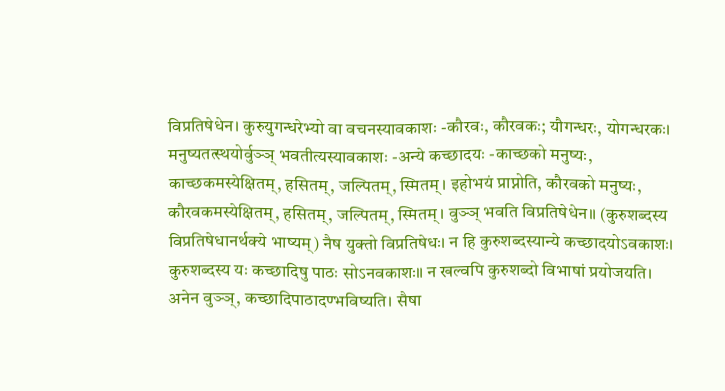विप्रतिषेधेन। कुरुयुगन्धरेभ्यो वा वचनस्यावकाशः -कौरवः, कौरवकः; यौगन्धरः, योगन्धरकः। मनुष्यतत्स्थयोर्वुञ्ञ् भवतीत्यस्यावकाशः -अन्ये कच्छादयः -काच्छको मनुष्यः, काच्छकमस्येक्षितम्, हसितम्, जल्पितम्, स्मितम्। इहोभयं प्राप्नोति, कौरवको मनुष्यः, कौरवकमस्येक्षितम्, हसितम्, जल्पितम्, स्मितम्। वुञ्ञ् भवति विप्रतिषेधेन॥ (कुरुशब्दस्य विप्रतिषेधानर्थक्ये भाष्यम्) नैष युक्तो विप्रतिषेधः। न हि कुरुशब्दस्यान्ये कच्छादयोऽवकाशः। कुरुशब्दस्य यः कच्छादिषु पाठः सोऽनवकाशः॥ न खल्वपि कुरुशब्दो विभाषां प्रयोजयति। अनेन वुञ्ञ्, कच्छादिपाठादण्भविष्यति। सैषा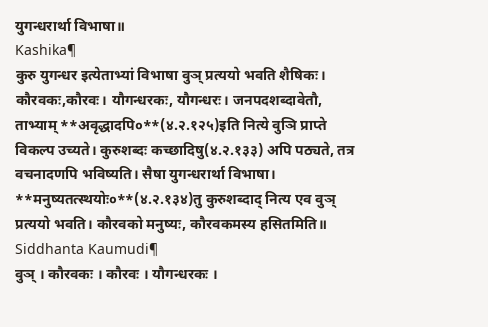युगन्धरार्था विभाषा॥
Kashika¶
कुरु युगन्धर इत्येताभ्यां विभाषा वुञ् प्रत्ययो भवति शैषिकः। कौरवकः,कौरवः। यौगन्धरकः, यौगन्धरः। जनपदशब्दावेतौ, ताभ्याम् **अवृद्धादपि०**(४.२.१२५)इति नित्ये वुञि प्राप्ते विकल्प उच्यते। कुरुशब्दः कच्छादिषु(४.२.१३३) अपि पठ्यते, तत्र वचनादणपि भविष्यति। सैषा युगन्धरार्था विभाषा। **मनुष्यतत्स्थयोः०**(४.२.१३४)तु कुरुशब्दाद् नित्य एव वुञ् प्रत्ययो भवति। कौरवको मनुष्यः, कौरवकमस्य हसितमिति॥
Siddhanta Kaumudi¶
वुञ् । कौरवकः । कौरवः । यौगन्धरकः ।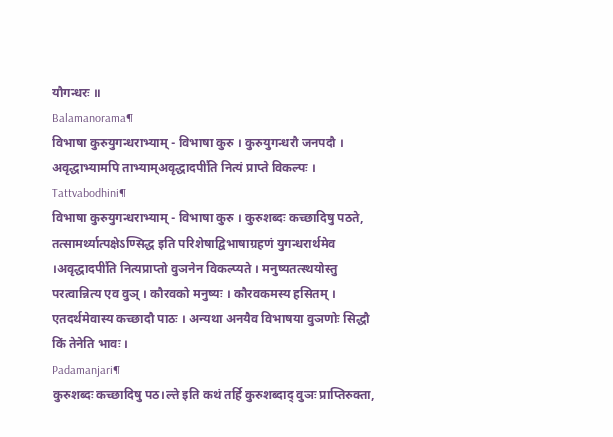यौगन्धरः ॥
Balamanorama¶
विभाषा कुरुयुगन्धराभ्याम् - विभाषा कुरु । कुरुयुगन्धरौ जनपदौ । अवृद्धाभ्यामपि ताभ्याम्अवृद्धादपी॑ति नित्यं प्राप्ते विकल्पः ।
Tattvabodhini¶
विभाषा कुरुयुगन्धराभ्याम् - विभाषा कुरु । कुरुशब्दः कच्छादिषु पठते, तत्सामर्थ्यात्पक्षेऽण्सिद्ध इति परिशेषाद्विभाषाग्रहणं युगन्धरार्थमेव ।अवृद्धादपी॑ति नित्यप्राप्तो वुञनेन विकल्प्यते । मनुष्यतत्स्थयोस्तु परत्वान्नित्य एव वुञ् । कौरवको मनुष्यः । कौरवकमस्य हसितम् । एतदर्थमेवास्य कच्छादौ पाठः । अन्यथा अनयैव विभाषया वुञणोः सिद्धौ किं तेनेति भावः ।
Padamanjari¶
कुरुशब्दः कच्छादिषु पठ।ल्ते इति कथं तर्हि कुरुशब्दाद् वुञः प्राप्तिरुक्ता,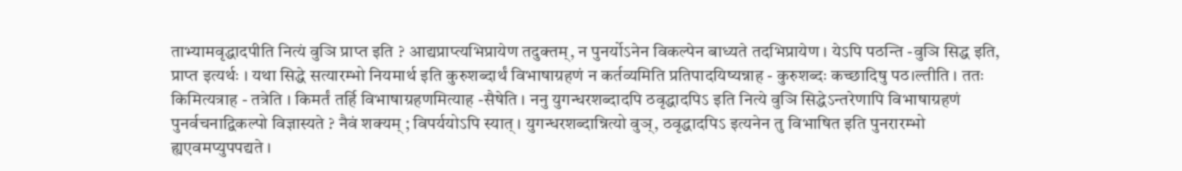ताभ्यामवृद्धादपीति नित्यं वुञि प्राप्त इति ? आद्यप्राप्त्यभिप्रायेण तदुक्तम्, न पुनर्योऽनेन विकल्पेन बाध्यते तदभिप्रायेण । येऽपि पठन्ति -वुञि सिद्ध इति, प्राप्त इत्यर्थः । यथा सिद्धे सत्यारम्भो नियमार्थ इति कुरुशब्दार्थं विभाषाग्रहणं न कर्तव्यमिति प्रतिपादयिष्यन्नाह - कुरुशब्दः कच्छादिषु पठ।ल्तीति । ततः किमित्यत्राह - तत्रेति । किमर्तं तर्हि विभाषाग्रहणमित्याह -सैषेति । ननु युगन्धरशब्दादपि ठवृद्धादपिऽ इति नित्ये वुञि सिद्धेऽन्तरेणापि विभाषाग्रहणं पुनर्वचनाद्विकल्पो विज्ञास्यते ? नैवं शक्यम् ; विपर्ययोऽपि स्यात् । युगन्धरशब्दान्नित्यो वुञ्, ठवृद्धादपिऽ इत्यनेन तु विभाषित इति पुनरारम्भो ह्यएवमप्युपपद्यते ।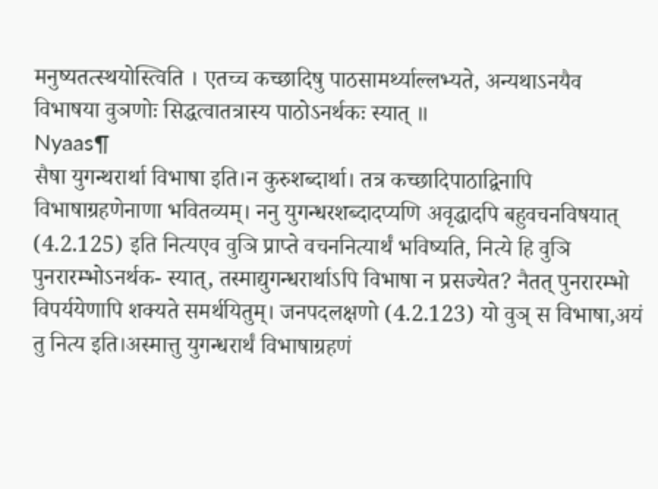मनुष्यतत्स्थयोस्त्विति । एतच्च कच्छादिषु पाठसामर्थ्याल्लभ्यते, अन्यथाऽनयैव विभाषया वुञणोः सिद्धत्वातत्रास्य पाठोऽनर्थकः स्यात् ॥
Nyaas¶
सैषा युगन्थरार्था विभाषा इति।न कुरुशब्दार्था। तत्र कच्छादिपाठाद्विनापि विभाषाग्रहणेनाणा भवितव्यम्। ननु युगन्धरशब्दादप्यणि अवृद्धादपि बहुवचनविषयात् (4.2.125) इति नित्यएव वुञि प्राप्ते वचननित्यार्थं भविष्यति, नित्ये हि वुञि पुनरारम्भोऽनर्थक- स्यात्, तस्माद्युगन्धरार्थाऽपि विभाषा न प्रसज्येत? नैतत् पुनरारम्भो विपर्ययेणापि शक्यते समर्थयितुम्। जनपदलक्षणो (4.2.123) यो वुञ् स विभाषा,अयं तु नित्य इति।अस्मात्तु युगन्धरार्थं विभाषाग्रहणं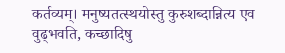कर्तव्यम्। मनुष्यतत्स्थयोस्तु कुरुशब्दान्नित्य एव वुढ्भवति, कच्छादिषु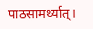पाठसामर्थ्यात्।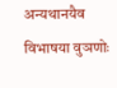अन्यथानयैव विभाषया वुञणोः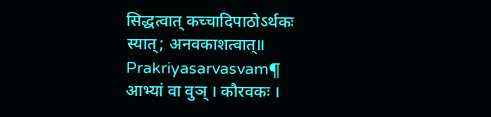सिद्धत्वात् कच्चादिपाठोऽर्थकः स्यात्; अनवकाशत्वात्॥
Prakriyasarvasvam¶
आभ्यां वा वुञ् । कौरवकः ।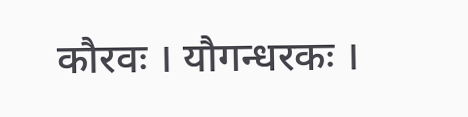कौरवः । यौगन्धरकः ।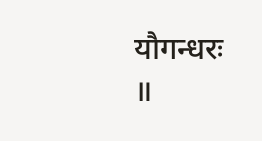यौगन्धरः ॥